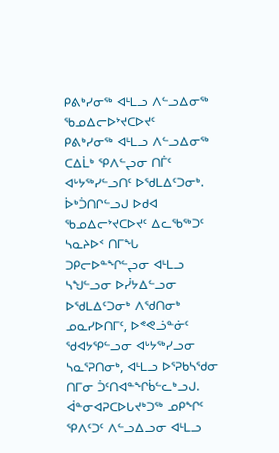ᑭᕕᒃᓯᓂᖅ ᐊᒻᒪᓗ ᐱᓪᓗᐃᓂᖅ ᖃᓄᐃᓕᐅᔾᔪᑕᐅᔪᑦ
ᑭᕕᒃᓯᓂᖅ ᐊᒻᒪᓗ ᐱᓪᓗᐃᓂᖅ ᑕᐃᒫᒃ ᕿᐱᓪᖢᓂ ᑎᒦᑦ ᐊᒡᔭᖅᓯᓪᓗᑎᑦ ᐅᖁᒪᐃᑦᑐᓂᒃ. ᐆᒃᑑᑎᒋᓪᓗᒍ ᐅᑯᐊ ᖃᓄᐃᓕᔾᔪᑕᐅᔪᑦ ᐃᓚᖃᖅᑐᑦ ᓴᓇᔨᐅᑉ ᑎᒥᖓ ᑐᑭᓕᐅᓐᖏᓪᖢᓂ ᐊᒻᒪᓗ ᓴᖑᓪᓗᓂ ᐅᓰᔭᐃᓪᓗᓂ ᐅᖁᒪᐃᑦᑐᓂᒃ ᐱᖁᑎᓂᒃ ᓄᓇᓯᐅᑎᒥᑦ, ᐅᕝᕙᓘᓐᓃᑦ ᖁᐊᔭᕿᓪᓗᓂ ᐊᒡᔭᖅᓯᓗᓂ ᓴᓇᕐᕈᑎᓂᒃ, ᐊᒻᒪᓗ ᐅᕐᕈᑲᓴᕐᑯᓂ ᑎᒥᓂ ᑑᑦᑎᐊᓐᖏᑳᓪᓚᒃᓗᒍ.
ᐋᓐᓂᐊᕈᑕᐅᒐᔪᒃᑐᖅ ᓄᑭᖏᑦ ᕿᐱᑦᑐᑦ ᐱᓪᓗᐃᓗᓂ ᐊᒻᒪᓗ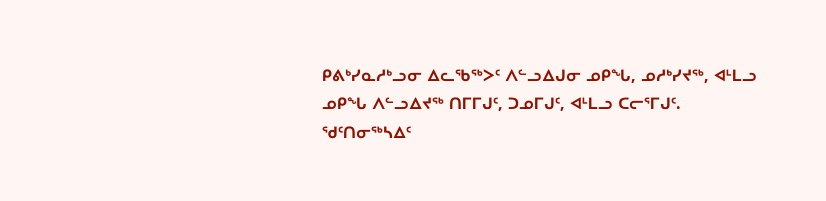ᑭᕕᒃᓯᓇᓱᒃᓗᓂ ᐃᓚᖃᖅᐳᑦ ᐱᓪᓗᐃᒍᓂ ᓄᑭᖓ, ᓄᓱᒃᓯᔪᖅ, ᐊᒻᒪᓗ ᓄᑭᖓ ᐱᓪᓗᐃᔪᖅ ᑎᒥᒥᒍᑦ, ᑐᓄᒥᒍᑦ, ᐊᒻᒪᓗ ᑕᓕᕐᒥᒍᑦ.
ᖁᑦᑎᓂᖅᓴᐃᑦ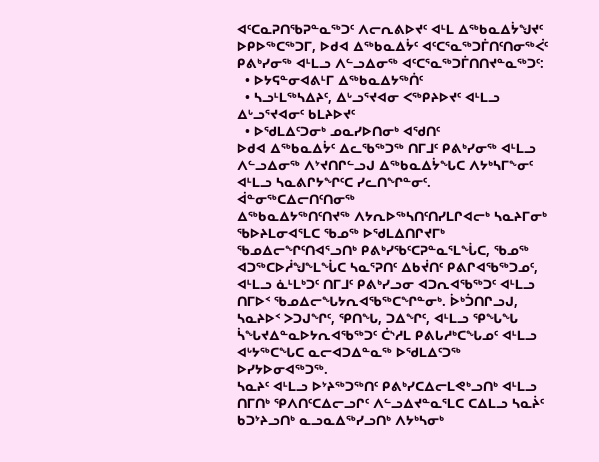ᐊᑦᑕᓇᕈᑎᖃᕈᓐᓇᖅᑐᑦ ᐱᓕᕆᕕᐅᔪᑦ ᐊᒻᒪ ᐃᖅᑲᓇᐃᔮᖑᔪᑦ
ᐅᑭᐅᖅᑕᖅᑐᒥ, ᐅᑯᐊ ᐃᖅᑲᓇᐃᔮᑦ ᐊᑦᑕᕐᓇᖅᑐᒦᑎᑦᑎᓂᖅᐹᑦ ᑭᕕᒃᓯᓂᖅ ᐊᒻᒪᓗ ᐱᓪᓗᐃᓂᖅ ᐊᑦᑕᕐᓇᖅᑐᒦᑎᑎᔪᓐᓇᖅᑐᑦ:
  • ᐅᔭᕋᓐᓂᐊᕕᒻᒥ ᐃᖅᑲᓇᐃᔭᖅᑏᑦ
  • ᓴᓗᒻᒪᖅᓴᐃᔨᑦ, ᐃᒡᓗᕐᔪᐊᓂ ᐸᖅᑭᔨᐅᔪᑦ ᐊᒻᒪᓗ ᐃᒡᓗᕐᔪᐊᓂᑦ ᑲᒪᔨᐅᔪᑦ
  • ᐅᖁᒪᐃᑦᑐᓂᒃ ᓄᓇᓯᐅᑎᓂᒃ ᐊᖁᑎᑦ
ᐅᑯᐊ ᐃᖅᑲᓇᐃᔮᑦ ᐃᓚᖃᖅᑐᖅ ᑎᒥᒧᑦ ᑭᕕᒃᓯᓂᖅ ᐊᒻᒪᓗ ᐱᓪᓗᐃᓂᖅ ᐱᔾᔪᑎᒋᓪᓗᒍ ᐃᖅᑲᓇᐃᔮᖓᑕ ᐱᔭᒃᓴᒥᖕᓂᑦ ᐊᒻᒪᓗ ᓴᓇᕕᒋᔭᖏᑦᑕ ᓯᓚᑎᖏᓐᓂᑦ.
ᐋᓐᓂᖅᑕᐃᓕᑎᑦᑎᓂᖅ
ᐃᖅᑲᓇᐃᔭᖅᑎᑦᑎᔪᖅ ᐱᔭᕆᐅᖅᓴᑎᑦᑎᓯᒪᒋᐊᓕᒃ ᓴᓇᔨᒥᓂᒃ ᖃᐅᔨᒪᓂᐊᕐᒪᑕ ᖃᓄᖅ ᐅᖁᒪᐃᑎᒋᔪᒥᒃ ᖃᓄᐃᓕᖏᑦᑎᐊᕐᓗᑎᒃ ᑭᕕᒃᓯᖃᑦᑕᕈᓐᓇᕐᒪᖔᑕ, ᖃᓄᖅ ᐊᑐᖅᑕᐅᓲᖑᖕᒪᖔᑕ ᓴᓇᕐᕈᑎᑦ ᐃᑲᔫᑎᑦ ᑭᕕᒋᐊᖃᖅᑐᓄᑦ, ᐊᒻᒪᓗ ᓈᒻᒪᒃᑐᑦ ᑎᒥᒧᑦ ᑭᕕᒃᓯᓗᓂ ᐊᑐᕆᐊᖃᖅᑐᑦ ᐊᒻᒪᓗ ᑎᒥᐅᑉ ᖃᓄᐃᓕᖓᔭᕆᐊᖃᖅᑕᖏᓐᓂᒃ. ᐆᒃᑑᑎᒋᓗᒍ, ᓴᓇᔨᐅᑉ ᐳᑐᒍᖏᑦ, ᕿᑎᖓ, ᑐᐃᖏᑦ, ᐊᒻᒪᓗ ᕿᖓᖓ ᓵᖓᔪᐃᓐᓇᐅᔭᕆᐊᖃᖅᑐᑦ ᑖᔅᓱᒪ ᑭᕕᒐᓱᒃᑕᖓᓄᑦ ᐊᒻᒪᓗ ᐊᒡᔭᖅᑕᖓᑕ ᓇᓕᐊᑐᐃᓐᓇᖅ ᐅᖁᒪᐃᑦᑐᖅ ᐅᓯᔭᐅᓂᐊᖅᑐᖅ.
ᓴᓇᔨᑦ ᐊᒻᒪᓗ ᐅᔾᔨᖅᑐᖅᑎᑦ ᑭᕕᒃᓯᑕᐃᓕᒪᕙᒃᓗᑎᒃ ᐊᒻᒪᓗ ᑎᒥᑎᒃ ᕿᐱᑎᑦᑕᐃᓕᓗᒋᑦ ᐱᓪᓗᐃᔪᓐᓇᕐᒪᑕ ᑕᐃᒪᓗ ᓴᓇᔩᑦ ᑲᑐᔾᔨᓗᑎᒃ ᓇᓗᓇᐃᖅᓯᓗᑎᒃ ᐱᔭᒃᓴᓂᒃ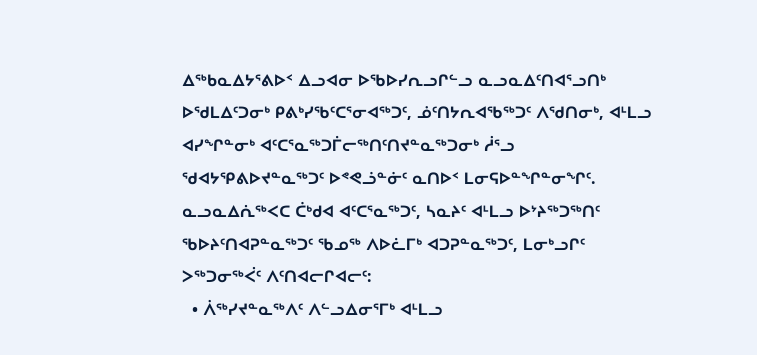ᐃᖅᑲᓇᐃᔭᕐᕕᐅᑉ ᐃᓗᐊᓂ ᐅᖃᐅᓯᕆᓗᒋᓪᓗ ᓇᓗᓇᐃᑦᑎᐊᕐᓗᑎᒃ ᐅᖁᒪᐃᑦᑐᓂᒃ ᑭᕕᒃᓯᖃᑦᑕᕐᓂᐊᖅᑐᑦ, ᓅᑦᑎᔭᕆᐊᖃᖅᑐᑦ ᐱᖁᑎᓂᒃ, ᐊᒻᒪᓗ ᐊᓯᖏᓐᓂᒃ ᐊᑦᑕᕐᓇᖅᑐᒦᓕᖅᑎᑦᑎᔪᓐᓇᖅᑐᓂᒃ ᓲᕐᓗ ᖁᐊᔭᕿᕕᐅᔪᓐᓇᖅᑐᑦ ᐅᕝᕙᓘᓐᓃᑦ ᓇᑎᐅᑉ ᒪᓂᕋᐅᓐᖏᓐᓂᖏᑦ. ᓇᓗᓇᐃᕇᖅᐸᑕ ᑖᒃᑯᐊ ᐊᑦᑕᕐᓇᖅᑐᑦ, ᓴᓇᔨᑦ ᐊᒻᒪᓗ ᐅᔾᔨᖅᑐᖅᑎᑦ ᖃᐅᔨᑦᑎᐊᕈᓐᓇᖅᑐᑦ ᖃᓄᖅ ᐱᐅᓛᒥᒃ ᐊᑐᕈᓐᓇᖅᑐᑦ, ᒪᓂᒃᓗᒋᑦ ᐳᖅᑐᓂᖅᐹᑦ ᐱᑦᑎᐊᓕᒋᐊᓕᑦ:
  • ᐲᖅᓯᔪᓐᓇᖅᐱᑦ ᐱᓪᓗᐃᓂᕐᒥᒃ ᐊᒻᒪᓗ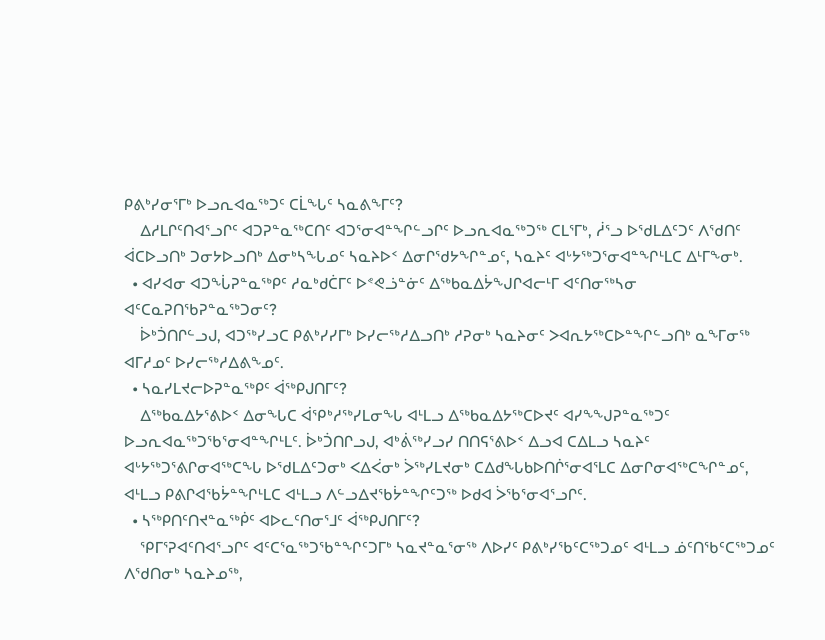ᑭᕕᒃᓯᓂᕐᒥᒃ ᐅᓗᕆᐊᓇᖅᑐᑦ ᑕᒫᖓᑦ ᓴᓇᕕᖕᒥᑦ?
    ᐃᓱᒪᒋᑦᑎᐊᕐᓗᒋᑦ ᐊᑐᕈᓐᓇᖅᑕᑎᑦ ᐊᑐᕐᓂᐊᓐᖏᓪᓗᒋᑦ ᐅᓗᕆᐊᓇᖅᑐᖅ ᑕᒪᕐᒥᒃ, ᓲᕐᓗ ᐅᖁᒪᐃᑦᑐᑦ ᐱᖁᑎᑦ ᐋᑕᐅᓗᑎᒃ ᑐᓂᔭᐅᓗᑎᒃ ᐃᓂᒃᓴᖓᓄᑦ ᓴᓇᔨᐅᑉ ᐃᓂᒋᖁᔭᖏᓐᓄᑦ, ᓴᓇᔨᑦ ᐊᒡᔭᖅᑐᕐᓂᐊᓐᖏᒻᒪᑕ ᐃᒻᒥᖕᓂᒃ.
  • ᐊᓯᐊᓂ ᐊᑐᖔᕈᓐᓇᖅᑭᑦ ᓱᓇᒃᑯᑖᒥᑦ ᐅᕝᕙᓘᓐᓃᑦ ᐃᖅᑲᓇᐃᔮᖑᒋᐊᓕᒻᒥ ᐊᑦᑎᓂᖅᓴᓂ ᐊᑦᑕᓇᕈᑎᖃᕈᓐᓇᖅᑐᓂᑦ?
    ᐆᒃᑑᑎᒋᓪᓗᒍ, ᐊᑐᖅᓯᓗᑕ ᑭᕕᒃᓯᓯᒥᒃ ᐅᓯᓕᖅᓱᐃᓗᑎᒃ ᓱᕈᓂᒃ ᓴᓇᔨᓂᑦ ᐳᐊᕆᔭᖅᑕᐅᓐᖏᓪᓗᑎᒃ ᓇᖕᒥᓂᖅ ᐊᒥᓱᓄᑦ ᐅᓯᓕᖅᓱᐃᕕᖕᓄᑦ.
  • ᓴᓇᓯᒪᔪᓕᐅᕈᓐᓇᖅᑭᑦ ᐋᖅᑭᒍᑎᒥᑦ?
    ᐃᖅᑲᓇᐃᔭᕐᕕᐅᑉ ᐃᓂᖓᑕ ᐋᕿᒃᓱᖅᓯᒪᓂᖓ ᐊᒻᒪᓗ ᐃᖅᑲᓇᐃᔭᖅᑕᐅᔪᑦ ᐊᓯᖕᖑᕈᓐᓇᖅᑐᑦ ᐅᓗᕆᐊᓇᖅᑐᖃᕐᓂᐊᓐᖏᒻᒪᑦ. ᐆᒃᑑᑎᒋᓗᒍ, ᐊᒃᕖᖅᓯᓗᓯ ᑎᑎᕋᕐᕕᐅᑉ ᐃᓗᐊ ᑕᐃᒪᓗ ᓴᓇᔨᑦ ᐊᒡᔭᖅᑐᕐᕕᒋᓂᐊᖅᑕᖓ ᐅᖁᒪᐃᑦᑐᓂᒃ ᐸᐃᐹᓂᒃ ᐴᖅᓯᒪᔪᓂᒃ ᑕᐃᑯᖓᑲᐅᑎᒌᕐᓂᐊᕐᒪᑕ ᐃᓂᒋᓂᐊᖅᑕᖏᓐᓄᑦ, ᐊᒻᒪᓗ ᑭᕕᒋᐊᖃᔮᓐᖏᒻᒪᑕ ᐊᒻᒪᓗ ᐱᓪᓗᐃᔪᖃᔮᓐᖏᑦᑐᖅ ᐅᑯᐊ ᐴᖃᕐᓂᐊᕐᓗᒋᑦ.
  • ᓴᖅᑭᑎᑦᑎᔪᓐᓇᖅᑮᑦ ᐊᐅᓚᑦᑎᓂᕐᒧᑦ ᐋᖅᑭᒍᑎᒥᑦ?
    ᕿᒥᕐᕈᐊᑦᑎᐊᕐᓗᒋᑦ ᐊᑦᑕᕐᓇᖅᑐᖃᓐᖏᑦᑐᒥᒃ ᓴᓇᔪᓐᓇᕐᓂᖅ ᐱᐅᓯᑦ ᑭᕕᒃᓯᖃᑦᑕᖅᑐᓄᑦ ᐊᒻᒪᓗ ᓅᑦᑎᖃᑦᑕᖅᑐᓄᑦ ᐱᖁᑎᓂᒃ ᓴᓇᔨᓄᖅ,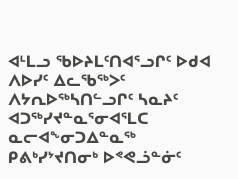ᐊᒻᒪᓗ ᖃᐅᔨᒪᑦᑎᐊᕐᓗᒋᑦ ᐅᑯᐊ ᐱᐅᓯᑦ ᐃᓚᖃᖅᐳᑦ ᐱᔭᕆᐅᖅᓴᑎᓪᓗᒋᑦ ᓴᓇᔨᑦ ᐊᑐᖅᓯᔪᓐᓇᕐᓂᐊᕐᒪᑕ ᓇᓕᐊᖕᓂᑐᐃᓐᓇᖅ ᑭᕕᒃᓯᔾᔪᑎᓂᒃ ᐅᕝᕙᓘᓐᓃᑦ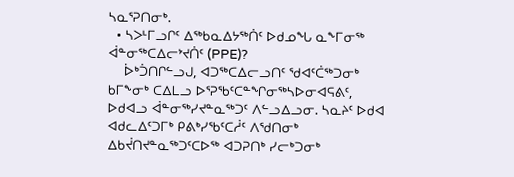ᓴᓇᕐᕈᑎᓂᒃ.
  • ᓴᐳᒻᒥᓗᒋᑦ ᐃᖅᑲᓇᐃᔭᖅᑏᑦ ᐅᑯᓄᖓ ᓇᖕᒥᓂᖅ ᐋᓐᓂᖅᑕᐃᓕᔾᔪᑏᑦ (PPE)?
    ᐆᒃᑑᑎᒋᓪᓗᒍ, ᐊᑐᖅᑕᐃᓕᓗᑎᑦ ᖁᐊᑦᑖᖅᑐᓂᒃ ᑲᒥᖕᓂᒃ ᑕᐃᒪᓗ ᐅᕐᕈᖃᑦᑕᓐᖏᓂᖅᓴᐅᓂᐊᕋᕕᑦ, ᐅᑯᐊᓗ ᐋᓐᓂᖅᓯᔪᓐᓇᖅᑐᑦ ᐱᓪᓗᐃᓗᓂ. ᓴᓇᔨᑦ ᐅᑯᐊ ᐊᑯᓚᐃᑦᑐᒥᒃ ᑭᕕᒃᓯᖃᑦᑕᓲᑦ ᐱᖁᑎᓂᒃ ᐃᑲᔫᑎᔪᓐᓇᖅᑐᑦᑕᐅᖅ ᐊᑐᕈᑎᒃ ᓯᓕᒃᑐᓂᒃ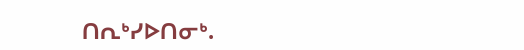ᑎᕆᒃᓯᐅᑎᓂᒃ.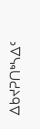ᐃᑲᔪᕈᑎᒃᓴᐃᑦ